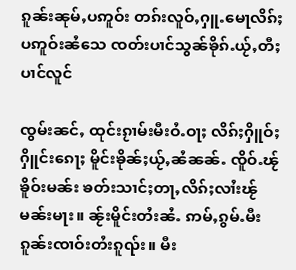ၵူၼ်းၼုမ်ႇပဢူဝ်း တၵ်းလူဝ်ႇႁူႉမေႃလိၵ်ႈပဢူဝ်းၼႆသေ ၸတ်းပၢင်သွၼ်ၶိုၵ်ႉယႂ်ႇတီႈပၢင်လူင်

ၸွမ်းၼင်ႇ ထုင်းၵႂၢမ်းမီးဝႆႉဝႃႈ လိၵ်ႈႁိူဝ်ႈႁိူင်းၵေႃႈ မိူင်းၶိုၼ်ႈယႂ်ႇၼႆၼၼ်ႉ ၸိူဝ်ႉၽႂ်ၶိူဝ်းမၼ်း ၶတ်းသၢင်ႈတႃႇလိၵ်ႈလၢႆးၽႂ်မၼ်းမႃး။ ၼႂ်းမိူင်းတႆးၼႆႉ ဢမ်ႇၵွမ်ႉမီး ၵူၼ်းၸၢဝ်းတႆးၵူၺ်း။ မီး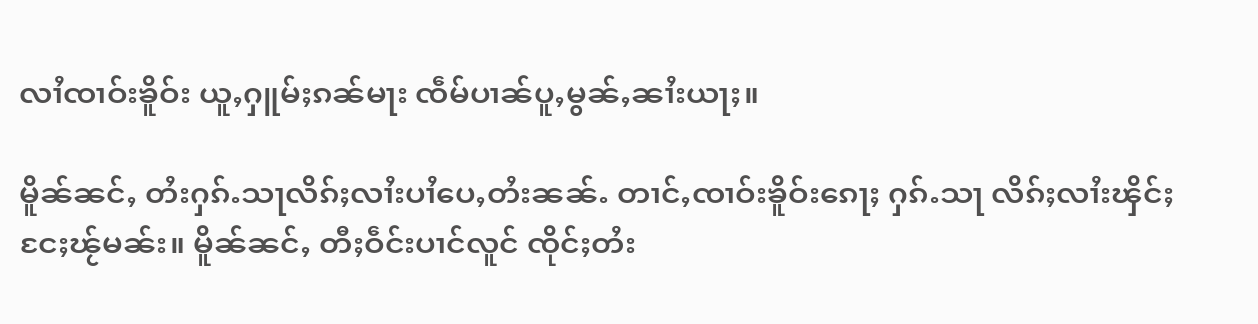လၢႆၸၢဝ်းၶိူဝ်း ယူႇႁူမ်ႈၵၼ်မႃး ၸဵမ်ပၢၼ်ပူႇမွၼ်ႇၼၢႆးယႃႈ။

မိူၼ်ၼင်ႇ တႆးႁၵ်ႉသႃလိၵ်ႈလၢႆးပၢႆပေႇတႆးၼၼ်ႉ တၢင်ႇၸၢဝ်းၶိူဝ်းၵေႃႈ ႁၵ်ႉသႃ လိၵ်ႈလၢႆးၾိင်ႈငႄႈၽႂ်မၼ်း။ မိူၼ်ၼင်ႇ တီႈဝဵင်းပၢင်လူင် ၸိုင်ႈတႆး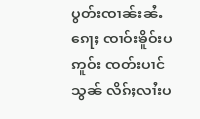ပွတ်းၸၢၼ်းၼႆႉၵေႃႈ ၸၢဝ်းၶိူဝ်းပဢူဝ်း ၸတ်းပၢင်သွၼ် လိၵ်ႈလၢႆးပ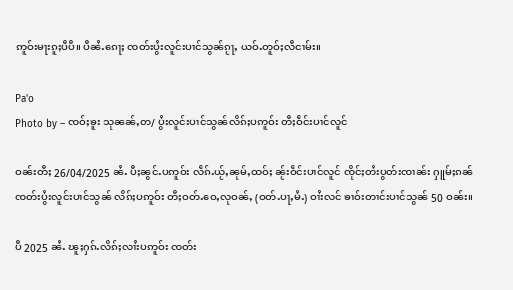ဢူဝ်းမႃးၵူႈပီပီ။ ပီၼႆႉၵေႃႈ ၸတ်းပွႆးလူင်းပၢင်သွၼ်ၵႂႃႇ ယဝ်ႉတူဝ်ႈလီငၢမ်း။

Pa'o
Photo by – ၸဝ်ႈၶူး သုၼၼ်ႇတ/ ပွႆးလူင်းပၢင်သွၼ်လိၵ်ႈပဢူဝ်း တီႈဝဵင်းပၢင်လူင်

ဝၼ်းတီႈ 26/04/2025 ၼႆႉ ပီႈၼွင်ႉပဢူဝ်း လဵၵ်ႉယႂ်ႇၼုမ်ႇထဝ်ႈ ၼႂ်းဝဵင်းပၢင်လူင် ၸိုင်ႈတႆးပွတ်းၸၢၼ်း ႁူမ်ႈၵၼ်ၸတ်းပွႆးလူင်းပၢင်သွၼ် လိၵ်ႈပဢူဝ်း တီႈဝတ်ႉဝေႇလုဝၼ်ႇ (ဝတ်ႉပႃႇမႆႉ) ဝၢႆးလင် ၶၢဝ်းတၢင်းပၢင်သွၼ် 50 ဝၼ်း။

ပီ 2025 ၼႆႉ ၽူႈႁၵ်ႉလိၵ်ႈလၢႆးပဢူဝ်း ၸတ်း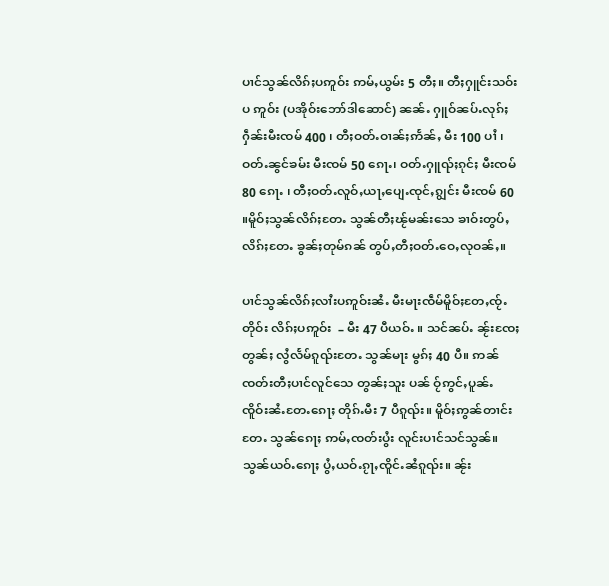ပၢင်သွၼ်လိၵ်ႈပဢူဝ်း ဢမ်ႇယွမ်း 5 တီႈ။ တီႈႁူင်းသဝ်းပ ဢူဝ်း (ပအိုဝ်းဘော်ဒါဆောင်) ၼၼ်ႉ ႁူဝ်ၼပ်ႉလုၵ်ႈႁဵၼ်းမီးၸမ် 400 ၊ တီႈဝတ်ႉဝၢၼ်ႈဢႅၼ်ႇ မီး 100 ပၢႆ ၊ ဝတ်ႉၼွင်ၶမ်း မီးၸမ် 50 ၵေႃႉ၊ ဝတ်ႉႁူၺ်ႈၵုင်ႈ မီးၸမ် 80 ၵေႃႉ ၊ တီႈဝတ်ႉလူဝ်ႇယႃႇပျေႉၸုင်ႇၵျွင်း မီးၸမ် 60 ။မိူဝ်ႈသွၼ်လိၵ်ႈတႄႉ သွၼ်တီႈၽႂ်မၼ်းသေ ၶၢဝ်းတွပ်ႇလိၵ်ႈတႄႉ ၶွၼ်ႈတုမ်ၵၼ် တွပ်ႇတီႈဝတ်ႉဝေႇလုဝၼ်ႇ။

ပၢင်သွၼ်လိၵ်ႈလၢႆးပဢူဝ်းၼႆႉ မီးမႃးၸဵမ်မိူဝ်ႈတႄႇၸႂ်ႉတိုဝ်း လိၵ်ႈပဢူဝ်း  – မီး 47 ပီယဝ်ႉ ။ သင်ၼပ်ႉ ၼႂ်းၸႄႈတွၼ်ႈ လွႆလႅမ်ၵူၺ်းတႄႉ သွၼ်မႃး မွၵ်ႈ 40 ပီ။ ဢၼ်ၸတ်းတီႈပၢင်လူင်သေ တွၼ်ႈသူး ပၼ် ဝႂ်ဢွင်ႇပူၼ်ႉ ၸိူဝ်းၼႆႉတႄႉၵေႃႈ တိုၵ်ႉမီး 7 ပီၵူၺ်း။ မိူဝ်ႈဢွၼ်တၢင်းတႄႉ သွၼ်ၵေႃႈ ဢမ်ႇၸတ်းပွႆး လူင်းပၢင်သင်သွၼ်။ သွၼ်ယဝ်ႉၵေႃႈ ပွႆႇယဝ်ႉၵႂႃႇၸိူင်ႉၼႆၵူၺ်း။ ၼႂ်း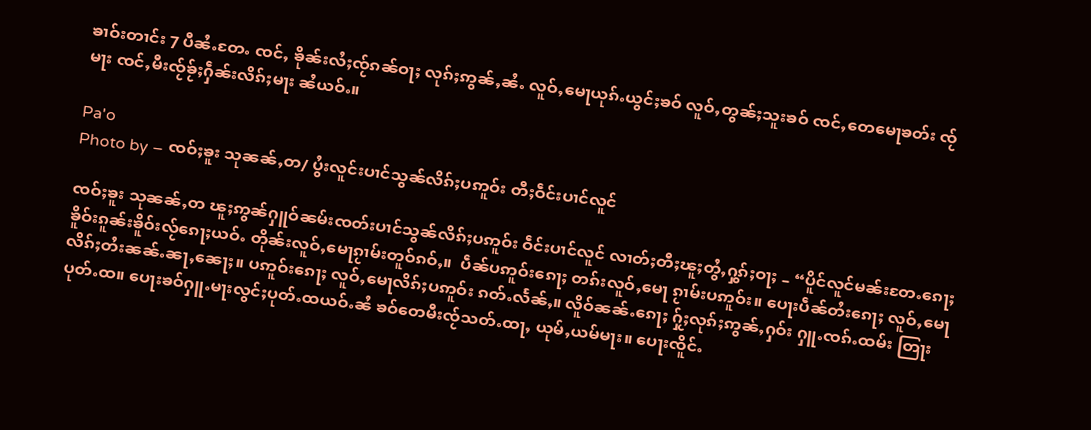ၶၢဝ်းတၢင်း 7 ပီၼႆႉတႄႉ ၸင်ႇ ၶိုၼ်းလႆႈၸႂ်ၵၼ်ဝႃႈ လုၵ်ႈဢွၼ်ႇၼႆႉ လူဝ်ႇမေႃယုၵ်ႉယွင်ႈၶဝ် လူဝ်ႇတွၼ်ႈသူးၶဝ် ၸင်ႇတေမေႃၶတ်း ၸႂ်မႃး ၸင်ႇမီးၸႂ်ၶႂ်ႈႁဵၼ်းလိၵ်ႈမႃး ၼႆယဝ်ႉ။

Pa'o
Photo by – ၸဝ်ႈၶူး သုၼၼ်ႇတ/ ပွႆးလူင်းပၢင်သွၼ်လိၵ်ႈပဢူဝ်း တီႈဝဵင်းပၢင်လူင်

ၸဝ်ႈၶူး သုၼၼ်ႇတ ၽူႈဢွၼ်ႁူဝ်ၼမ်းၸတ်းပၢင်သွၼ်လိၵ်ႈပဢူဝ်း ဝဵင်းပၢင်လူင် လၢတ်ႈတီႈၽူႈတွႆႇႁွၵ်ႈဝႃႈ – “ပိူင်လူင်မၼ်းတႄႉၵေႃႈ ၶိူဝ်းၵူၼ်းၶိူဝ်းလႂ်ၵေႃႈယဝ်ႉ တိုၼ်းလူဝ်ႇမေႃၵႂၢမ်းတူဝ်ၵဝ်ႇ။  ပဵၼ်ပဢူဝ်းၵေႃႈ တၵ်းလူဝ်ႇမေႃ ၵႂၢမ်းပဢူဝ်း။ ပေႃးပဵၼ်တႆးၵေႃႈ လူဝ်ႇမေႃလိၵ်ႈတႆးၼၼ်ႉၼႃႇၼေႃႈ။ ပဢူဝ်းၵေႃႈ လူဝ်ႇမေႃလိၵ်ႈပဢူဝ်း ၵတ်ႉလႅၼ်ႇ။ လိူဝ်ၼၼ်ႉၵေႃႈ ႁႂ်ႈလုၵ်ႈဢွၼ်ႇႁဝ်း ႁူႉၸၵ်ႉထမ်း တြႃးပုတ်ႉထ။ ပေႃးၶဝ်ႁူႉမႃးလွင်ႈပုတ်ႉထယဝ်ႉၼႆ ၶဝ်တေမီးၸႂ်သတ်ႉထႃႇ ယုမ်ႇယမ်မႃး။ ပေႃးၸိူင်ႉ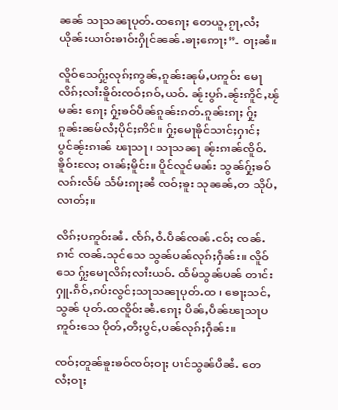ၼၼ် သႃသၼႃပုတ်ႉထၵေႃႈ တေယူႇၵႂႃႇလႆႈယိုၼ်းယၢဝ်းၶၢဝ်းႁိုင်ၼၼ်ႉၶႃႈဢေႃႈ”- ဝႃႈၼႆ။

လိူဝ်သေႁႂ်ႈလုၵ်ႈဢွၼ်ႇၵူၼ်းၼုမ်ႇပဢူဝ်း မေႃလိၵ်ႈလၢႆးၶိူဝ်းၸဝ်ႈၵဝ်ႇယဝ်ႉ ၼႂ်းပွၵ်ႉၼႂ်းဢိူင်ႇၽႂ်မၼ်း ၵေႃႈ ႁႂ်ႈၶဝ်ပဵၼ်ၵူၼ်းၵတ်ႉၵူၼ်းၵႃႈ ႁႂ်ႈၵူၼ်းၼမ်လႆႈပိုင်ႈဢိင်။ ႁႂ်ႈမေႃၶိုင်သၢင်ႈႁၢင်ႈပွင်ၼႂ်းၵၢၼ် ၽႃသႃ ၊ သႃသၼႃ ၼႂ်းၵၢၼ်ၸိူဝ်ႉၶိူဝ်းလႄႈ ဝၢၼ်ႈမိူင်း။ ပိူင်လူင်မၼ်း သွၼ်ႁႂ်ႈၶဝ်လၵ်းလႅမ် သႅမ်းၵႃႈၼႆ ၸဝ်ႈၶူး သုၼၼ်ႇတ သိုပ်ႇလၢတ်ႈ။

လိၵ်ႈပဢူဝ်းၼႆႉ ၸႅၵ်ႇဝႆႉပဵၼ်ၸၼ်ႉငဝ်ႈ ၸၼ်ႉၵၢင် ၸၼ်ႉသုင်သေ သွၼ်ပၼ်လုၵ်ႈႁဵၼ်း။ လိူဝ်သေ ႁႂ်ႈမေႃလိၵ်ႈလၢႆးယဝ်ႉ ထႅမ်သွၼ်ပၼ် တၢင်းႁူႉၵဵဝ်ႇၵပ်းလွင်ႈသႃသၼႃပုတ်ႉထ ၊ ၶေႃႈသင်ႇသွၼ် ပုတ်ႉထၸိူဝ်းၼႆႉၵေႃႈ ပိၼ်ႇပဵၼ်ၽႃသႃပဢူဝ်းသေ ပိုတ်ႇတီႈပွင်ႇပၼ်လုၵ်ႈႁဵၼ်း။

ၸဝ်ႈတူၼ်ၶူးၶဝ်ၸဝ်ႈဝႃႈ ပၢင်သွၼ်ပီၼႆႉ တေလႆႈဝႃႈ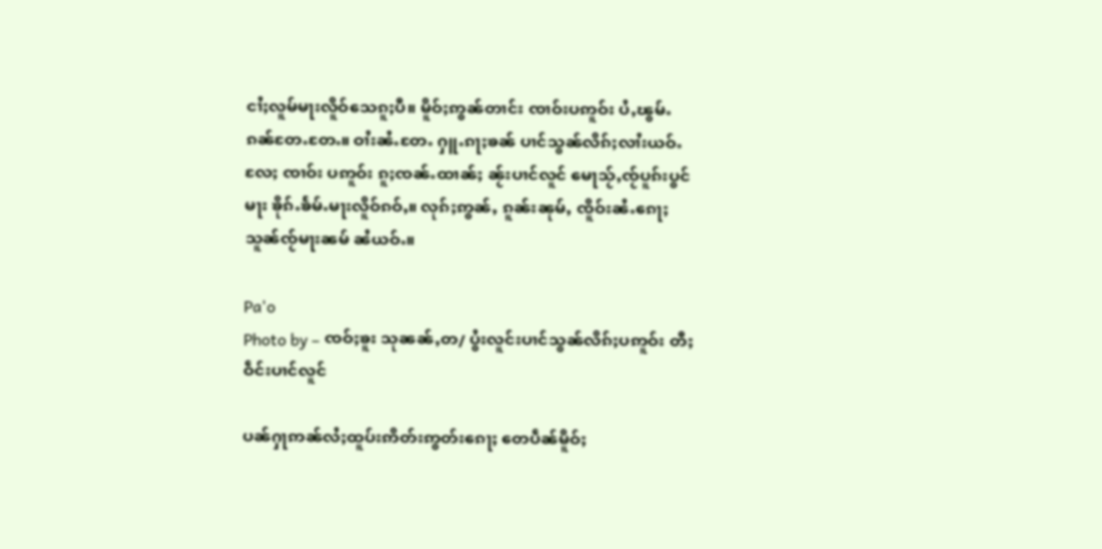ငၢႆႈလူမ်မႃးလိူဝ်သေၵူႈပီ။ မိူဝ်ႈဢွၼ်တၢင်း ၸၢဝ်းပဢူဝ်း ပႆႇၽွမ်ႉၵၼ်တႄႉတႄႉ။ ဝၢႆးၼႆႉတႄႉ ႁူႉၵႃႈၶၼ် ပၢင်သွၼ်လိၵ်ႈလၢႆးယဝ်ႉလႄႈ ၸၢဝ်း ပဢူဝ်း ၵူႈၸၼ်ႉထၢၼ်ႈ ၼႂ်းပၢင်လူင် မေႃသႂ်ႇၸႂ်ပူၵ်းပွင်မႃး ၶိုၵ်ႉၶႅမ်ႉမႃးလိူဝ်ၵဝ်ႇ။ လုၵ်ႈဢွၼ်ႇ ၵူၼ်းၼုမ်ႇ ၸိူဝ်းၼႆႉၵေႃႈ သူၼ်ၸႂ်မႃးၼမ် ၼႆယဝ်ႉ။

Pa'o
Photo by – ၸဝ်ႈၶူး သုၼၼ်ႇတ/ ပွႆးလူင်းပၢင်သွၼ်လိၵ်ႈပဢူဝ်း တီႈဝဵင်းပၢင်လူင်

ပၼ်ႁႃဢၼ်လႆႈထူပ်းဢိတ်းဢွတ်းၵေႃႈ တေပဵၼ်မိူဝ်ႈ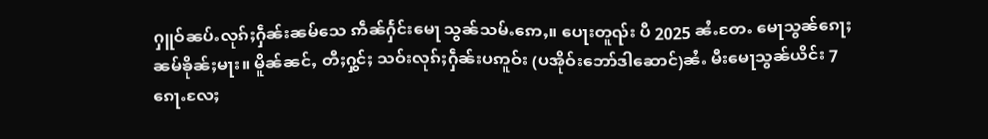ႁူဝ်ၼပ်ႉလုၵ်ႈႁဵၼ်းၼမ်သေ ဢဵၼ်ႁႅင်းမေႃ သွၼ်သမ်ႉဢေႇ။ ပေႃးတူၺ်း ပီ 2025 ၼႆႉတႄႉ မေႃသွၼ်ၵေႃႈ ၼမ်ၶိုၼ်ႈမႃး။ မိူၼ်ၼင်ႇ တီႈႁွင်ႈ သဝ်းလုၵ်ႈႁဵၼ်းပဢူဝ်း (ပအိုဝ်းဘော်ဒါဆောင်)ၼႆႉ မီးမေႃသွၼ်ယိင်း 7 ၵေႃႉလႄႈ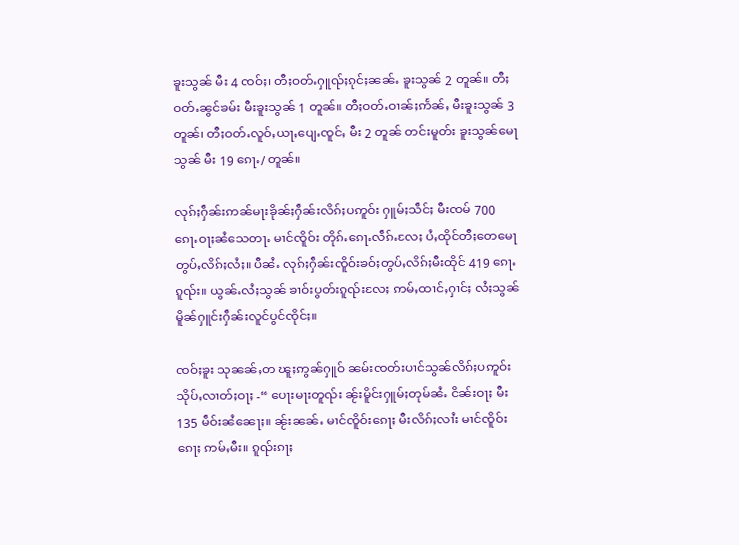ၶူးသွၼ် မီး 4 ၸဝ်ႈ၊ တီႈဝတ်ႉႁူၺ်ႈၵုင်ႈၼၼ်ႉ ၶူးသွၼ် 2 တူၼ်။ တီႈဝတ်ႉၼွင်ၶမ်း မီးၶူးသွၼ် 1 တူၼ်။ တီႈဝတ်ႉဝၢၼ်ႈဢႅၼ်ႇ မီးၶူးသွၼ် 3 တူၼ်၊ တီႈဝတ်ႉလူဝ်ႇယႃႇပျေႉၸူင်ႇ မီး 2 တူၼ် တင်းမူတ်း ၶူးသွၼ်မေႃသွၼ် မီး 19 ၵေႃႉ/ တူၼ်။

လုၵ်ႈႁဵၼ်းဢၼ်မႃးၶိုၼ်ႈႁဵၼ်းလိၵ်ႈပဢူဝ်း ႁူမ်ႈသဵင်ႈ မီးၸမ် 700 ၵေႃႉဝႃႈၼႆသေတႃႉ မၢင်ၸိူဝ်း တိုၵ်ႉၵေႃႉလဵၵ်ႉလႄႈ ပႆႇထိုင်တီႈတေမေႃတွပ်ႇလိၵ်ႈလႆႈ။ ပီၼႆႉ လုၵ်ႈႁဵၼ်းၸိူဝ်းၶဝ်ႈတွပ်ႇလိၵ်ႈမီးထိုင် 419 ၵေႃႉၵူၺ်း။ ယွၼ်ႉလႆႈသွၼ် ၶၢဝ်းပွတ်းၵူၺ်းလႄႈ ဢမ်ႇထၢင်ႇႁၢင်ႈ လႆႈသွၼ်မိူၼ်ႁူင်းႁဵၼ်းလူင်ပွင်ၸိုင်ႈ။

ၸဝ်ႈၶူး သုၼၼ်ႇတ ၽူႈဢွၼ်ႁူဝ် ၼမ်းၸတ်းပၢင်သွၼ်လိၵ်ႈပဢူဝ်း သိုပ်ႇလၢတ်ႈဝႃႈ -“ ပေႃးမႃးတူၺ်း ၼႂ်းမိူင်းႁူမ်ႈတုမ်ၼႆႉ ငိၼ်းဝႃႈ မီး 135 မဵဝ်းၼႆၼေႃႈ။ ၼႂ်းၼၼ်ႉ မၢင်ၸိူဝ်းၵေႃႈ မီးလိၵ်ႈလၢႆး မၢင်ၸိူဝ်းၵေႃႈ ဢမ်ႇမီး။ ၵူၺ်းၵႃႈ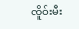ၸိူဝ်းမီး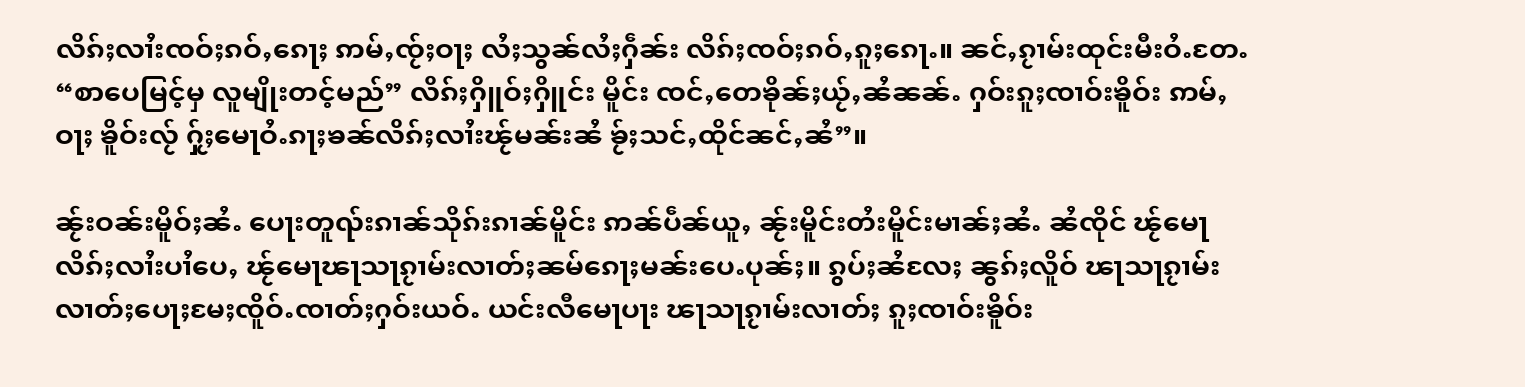လိၵ်ႈလၢႆးၸဝ်ႈၵဝ်ႇၵေႃႈ ဢမ်ႇၸႂ်ႈဝႃႈ လႆႈသွၼ်လႆႈႁဵၼ်း လိၵ်ႈၸဝ်ႈၵဝ်ႇၵူႈၵေႃႉ။ ၼင်ႇၵႂၢမ်းထုင်းမီးဝႆႉတႄႉ“စာပေမြင့်မှ လူမျိုးတင့်မည်” လိၵ်ႈႁိူဝ်ႈႁိူင်း မိူင်း ၸင်ႇတေၶိုၼ်ႈယႂ်ႇၼႆၼၼ်ႉ ႁဝ်းၵူႈၸၢဝ်းၶိူဝ်း ဢမ်ႇဝႃႈ ၶိူဝ်းလႂ် ႁႂ်ႈမေႃဝႆႉၵႃႈၶၼ်လိၵ်ႈလၢႆးၽႂ်မၼ်းၼႆ ၶႂ်ႈသင်ႇထိုင်ၼင်ႇၼႆ”။

ၼႂ်းဝၼ်းမိူဝ်ႈၼႆႉ ပေႃးတူၺ်းၵၢၼ်သိုၵ်းၵၢၼ်မိူင်း ဢၼ်ပဵၼ်ယူႇ ၼႂ်းမိူင်းတႆးမိူင်းမၢၼ်ႈၼႆႉ ၼႆၸိုင် ၽႂ်မေႃလိၵ်ႈလၢႆးပၢႆပေႇ ၽႂ်မေႃၽႃသႃၵႂၢမ်းလၢတ်ႈၼမ်ၵေႃႈမၼ်းပေႉပုၼ်ႈ။ ၵွပ်ႈၼႆလႄႈ ၼွၵ်ႈလိူဝ် ၽႃသႃၵႂၢမ်းလၢတ်ႈပေႃႈမႄႈၸိူဝ်ႉၸၢတ်ႈႁဝ်းယဝ်ႉ ယင်းလီမေႃပႃး ၽႃသႃၵႂၢမ်းလၢတ်ႈ ၵူႈၸၢဝ်းၶိူဝ်း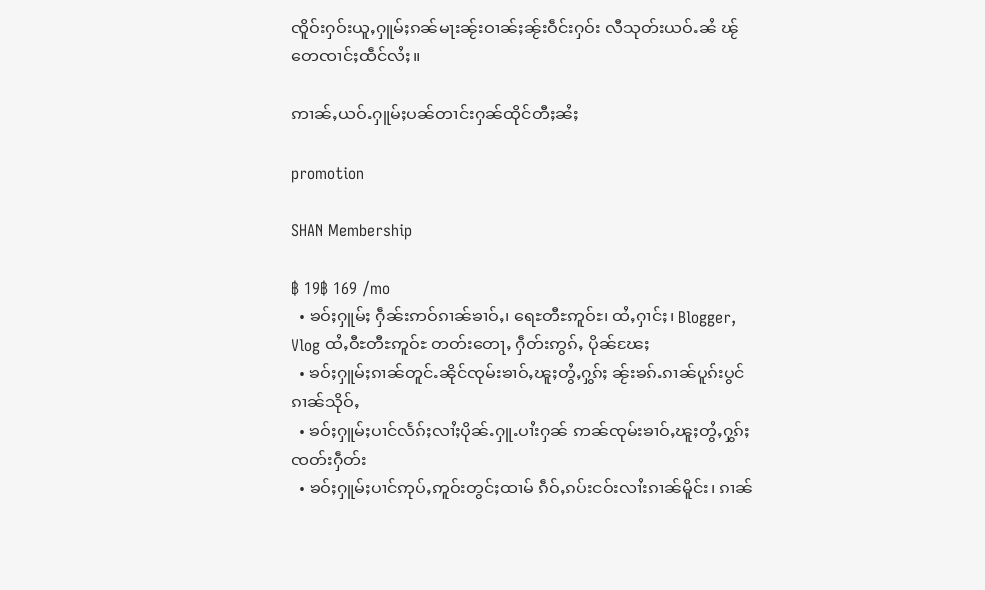ၸိူဝ်းႁဝ်းယူႇႁူမ်ႈၵၼ်မႃးၼႂ်းဝၢၼ်ႈၼႂ်းဝဵင်းႁဝ်း လီသုတ်းယဝ်ႉၼႆ ၽႂ်တေၸၢင်ႈထဵင်လႆႈ။

ဢၢၼ်ႇယဝ်ႉႁူမ်ႈပၼ်တၢင်းႁၼ်ထိုင်တီႈၼႆႈ

promotion

SHAN Membership

฿ 19฿ 169 /mo
  • ၶဝ်ႈႁူမ်ႈ ႁဵၼ်းဢဝ်ၵၢၼ်ၶၢဝ်ႇ၊ ရေႊတီႊဢူဝ်ႊ၊ ထႆႇႁၢင်ႈ၊ Blogger, Vlog ထႆႇဝီႊတီႊဢူဝ်ႊ တတ်းတေႃႇ ႁဵတ်းဢွၵ်ႇ ပိုၼ်ၽႄႈ
  • ၶဝ်ႈႁူမ်ႈၵၢၼ်တူင်ႉၼိုင်ၸုမ်းၶၢဝ်ႇၽူႈတွႆႇႁွၵ်ႈ ၼႂ်းၶၵ်ႉၵၢၼ်ပူၵ်းပွင်ၵၢၼ်သိုဝ်ႇ
  • ၶဝ်ႈႁူမ်ႈပၢင်လႅၵ်ႈလၢႆႈပိုၼ်ႉႁူႉပၢႆးႁၼ် ဢၼ်ၸုမ်းၶၢဝ်ႇၽူႈတွႆႇႁွၵ်ႈၸတ်းႁဵတ်း
  • ၶဝ်ႈႁူမ်ႈပၢင်ဢုပ်ႇဢူဝ်းတွင်ႈထၢမ် ၵဵဝ်ႇၵပ်းငဝ်းလၢႆးၵၢၼ်မိူင်း၊ ၵၢၼ်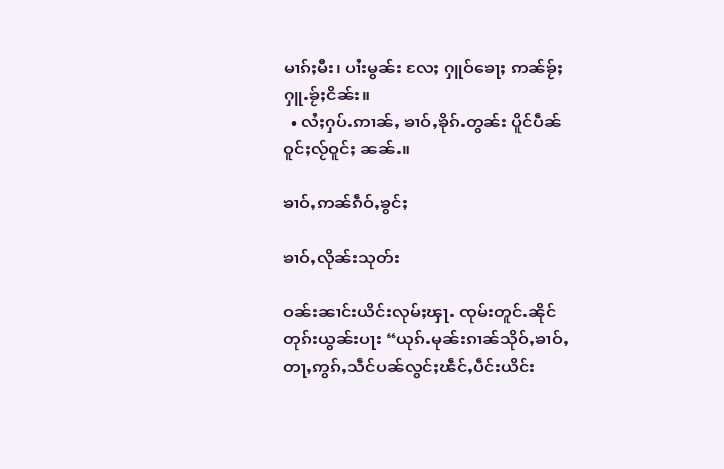မၢၵ်ႈမီး၊ ပၢႆးမွၼ်း လႄႈ ႁူဝ်ၶေႃႈ ဢၼ်ၶႂ်ႈႁူႉၶႂ်ႈငိၼ်း။
  • လႆႈႁပ်ႉဢၢၼ်ႇ ၶၢဝ်ႇၶိုၵ်ႉတွၼ်း ပိူင်ပဵၼ်ဝူင်ႈလႂ်ဝူင်ႈ ၼၼ်ႉ။

ၶၢဝ်ႇဢၼ်ၵဵဝ်ႇၶွင်ႈ

ၶၢဝ်ႇလိုၼ်းသုတ်း

ဝၼ်းၼၢင်းယိင်းလုမ်ႈၾႃႉ ၸုမ်းတူင်ႉၼိုင်တုၵ်းယွၼ်းပႃး “ယုၵ်ႉမုၼ်းၵၢၼ်သိုဝ်ႇၶၢဝ်ႇတႃႇဢွၵ်ႇသဵင်ပၼ်လွင်ႈၽဵင်ႇပဵင်းယိင်း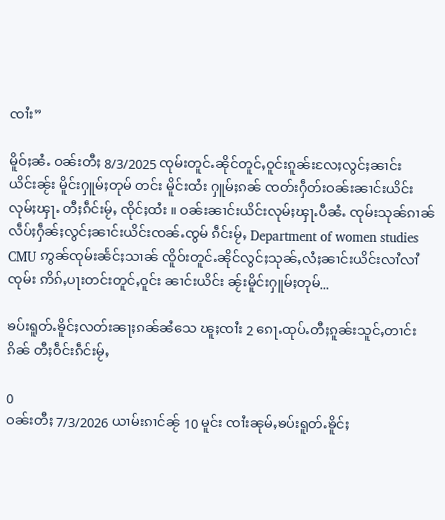ၸၢႆး”

မိူဝ်ႈၼႆႉ ဝၼ်းတီႈ 8/3/2025 ၸုမ်းတူင်ႉၼိုင်တူင်ႇဝူင်းၵူၼ်းလႄႈလွင်ႈၼၢင်းယိင်းၼႂ်း မိူင်းႁူမ်ႈတုမ် တင်း မိူင်းထႆး ႁူမ်ႈၵၼ် ၸတ်းႁဵတ်းဝၼ်းၼၢင်းယိင်းလုမ်ႈၾႃႉ တီႈၵဵင်းမႂ်ႇ ၸိုင်ႈထႆး ။ ဝၼ်းၼၢင်းယိင်းလုမ်ႈၾႃႉပီၼႆႉ ၸုမ်းသုၼ်ၵၢၼ်လဵပ်ႈႁဵၼ်ႈလွင်ႈၼၢင်းယိင်းၸၼ်ႉၸွမ် ၵဵင်းမႂ်ႇ Department of women studies CMU ဢွၼ်ၸုမ်းၼႅင်ႈသၢၼ် ၸိူဝ်းတူင်ႉၼိုင်လွင်ႈသုၼ်ႇလႆႈၼၢင်းယိင်းလၢႆလၢႆၸုမ်း ဢိၵ်ႇပႃးတင်းတူင်ႇဝူင်း ၼၢင်းယိင်း ၼႂ်းမိူင်းႁူမ်ႈတုမ်...

ၶပ်းရူတ်ႉၶိူင်ႈလတ်းၼႃႈၵၼ်ၼႆသေ ၽူႈၸၢႆး 2 ၵေႃႉထုပ်ႉတီႈၵူၼ်းသူင်ႇတၢင်းၵိၼ် တီႈဝဵင်းၵဵင်းမႂ်ႇ

0
ဝၼ်းတီႈ 7/3/2026 ယၢမ်းၵၢင်ၼႂ် 10 မူင်း ၸၢႆးၼုမ်ႇၶပ်းရူတ်ႉၶိူင်ႈ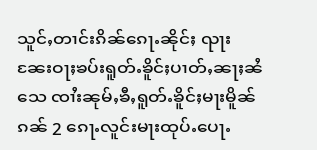သူင်ႇတၢင်းၵိၼ်ၵေႃႉၼိုင်ႈ ၺႃးၼႄးဝႃႈၶပ်းရူတ်ႉၶိူင်ႈပၢတ်ႇၼႃႈၼႆသေ ၸၢႆးၼုမ်ႇၶီႇရူတ်ႉၶိူင်ႈမႃးမိူၼ်ၵၼ် 2 ၵေႃႉလူင်းမႃးထုပ်ႉပေႃႉ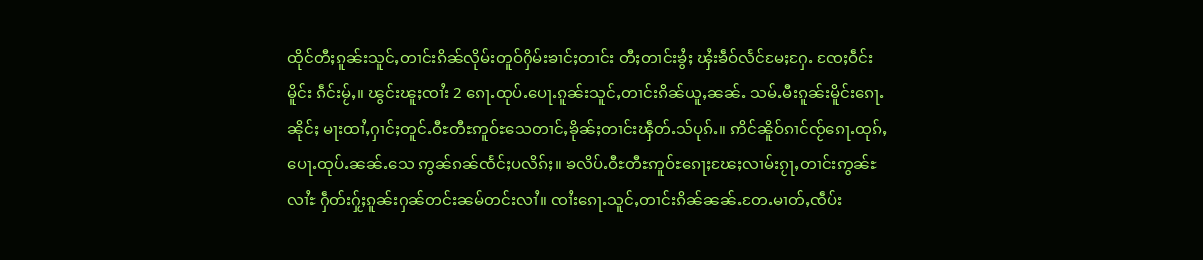ထိုင်တီႈၵူၼ်းသူင်ႇတၢင်းၵိၼ်လိုမ်းတူဝ်ႁိမ်းၶၢင်ႈတၢင်း တီႈတၢင်းၶွႆႈ ၾႆးၶဵဝ်လႅင်မႄႈႁႄႉ ၸႄႈဝဵင်းမိူင်း ၵဵင်းမႂ်ႇ။ ၽွင်းၽူႈၸၢႆး 2 ၵေႃႉထုပ်ႉပေႃႉၵူၼ်းသူင်ႇတၢင်းၵိၼ်ယူႇၼၼ်ႉ သမ်ႉမီးၵူၼ်းမိူင်းၵေႃႉၼိုင်ႈ မႃးထၢႆႇႁၢင်ႈတူင်ႉဝီႊတီႊဢူဝ်ႊသေတၢင်ႇၶိုၼ်ႈတၢင်းၾဵတ်ႉသ်ပုၵ်ႉ။ ဢိင်ၼိူဝ်ၵၢင်ၸႂ်ၵေႃႉထုၵ်ႇပေႃႉထုပ်ႉၼၼ်ႉသေ ဢွၼ်ၵၼ်ၸႅင်ႈပလိၵ်ႈ။ ၶလိပ်ႉဝီႊတီႊဢူဝ်ႊၵေႃႈၽႄႈလၢမ်းၵႂႃႇတၢင်းဢွၼ်ႊလၢႆႊ ႁဵတ်းႁႂ်ႈၵူၼ်းႁၼ်တင်းၼမ်တင်းလၢႆ။ ၸၢႆးၵေႃႉသူင်ႇတၢင်းၵိၼ်ၼၼ်ႉတႄႉမၢတ်ႇၸဵပ်း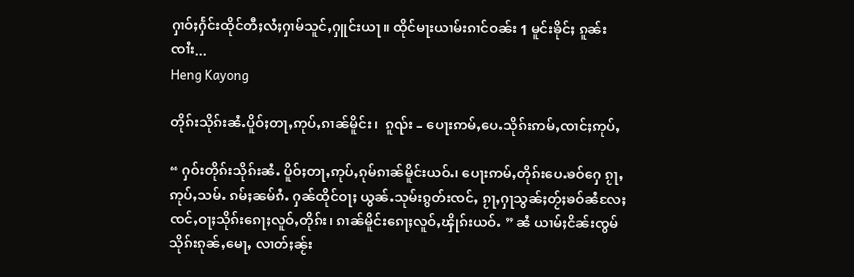ႁၢဝ်ႈႁႅင်းထိုင်တီႈလႆႈႁၢမ်သူင်ႇႁူင်းယႃ။ ထိုင်မႃးယၢမ်းၵၢင်ဝၼ်း 1 မူင်းၶိုင်ႈ ၵူၼ်းၸၢႆး...
Heng Kayong

တိုၵ်းသိုၵ်းၼႆႉပိူဝ်ႈတႃႇဢုပ်ႇၵၢၼ်မိူင်း၊  ၵူၺ်း – ပေႃးဢမ်ႇပေႉသိုၵ်းဢမ်ႇၸၢင်ႈဢုပ်ႇ

“ ႁဝ်းတိုၵ်းသိုၵ်းၼႆႉ ပိူဝ်ႈတႃႇဢုပ်ႇၵုမ်ၵၢၼ်မိူင်းယဝ်ႉ၊ ပေႃးဢမ်ႇတိုၵ်းပေႉၶဝ်ႁေ ၵႂႃႇဢုပ်ႇသမ်ႉ ၵမ်ႈၼမ်ၵႆႉ ႁၼ်ထိုင်ဝႃႈ ယွၼ်ႉသုမ်းၵွတ်းၸင်ႇ ၵႂႃႇႁႃသွၼ်ႈတႂ်ႈၶဝ်ၼႆလႄႈ ၸင်ႇဝႃႈသိုၵ်းၵေႃႈလူဝ်ႇတိုၵ်း၊ ၵၢၼ်မိူင်းၵေႃႈလူဝ်ႇၾိုၵ်းယဝ်ႉ ” ၼႆ ယၢမ်ႈငိၼ်းၸွမ်သိုၵ်းၵုၼ်ႇမေႃႇ လၢတ်ႈၼႂ်း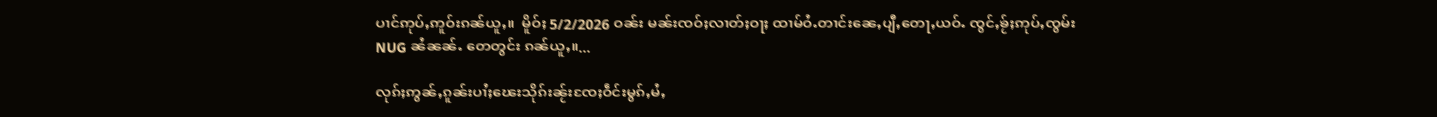ပၢင်ဢုပ်ႇဢူဝ်းၵၼ်ယူႇ။  မိူဝ်ႈ 5/2/2026 ဝၼ်း မၼ်းၸဝ်ႈလၢတ်ႈဝႃႈ ထၢမ်ဝႆႉတၢင်းၼေႇပျီႇတေႃႇယဝ်ႉ ၸွင်ႇၶႂ်ႈဢုပ်ႇၸွမ်း NUG ၼႆၼၼ်ႉ တေတွင်း ၵၼ်ယူႇ။...

လုၵ်ႈဢွၼ်ႇၵူၼ်းပၢႆႈၽေးသိုၵ်းၼႂ်းၸႄႈဝဵင်းမွၵ်ႇမႆႇ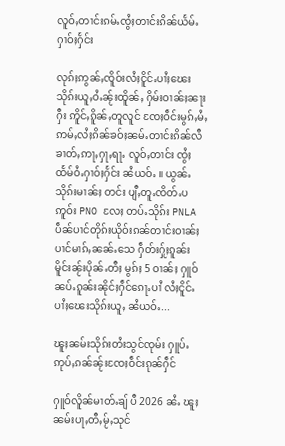လူဝ်ႇတၢင်းၵမ်ႉၸွႆႈတၢင်းၵိၼ်ယႅမ်ႉႁၢဝ်ႈႁႅင်း

လုၵ်ႈဢွၼ်ႇၸိူဝ်းလႆႈငိူင်ႉပၢႆႈၽေးသိုၵ်းယူႇဝႆႉၼႂ်းထိူၼ်ႇ ႁိမ်းဝၢၼ်ႈၼႃးႁီး ဢိူင်ႇၵိူၼ်ႇတူလူင် ၸႄႈဝဵင်းမွၵ်ႇမႆႇ ဢမ်ႇလႆႈၵိၼ်ၶဝ်ႈၼမ်ႉတၢင်းၵိၼ်လီ ၶၢတ်ႇဢႃႇႁႃႇရႃႉ လူဝ်ႇတၢင်း ၸွႆႈထႅမ်ဝႆႉႁၢဝ်ႈႁႅင်း ၼႆယဝ်ႉ ။ ယွၼ်ႉသိုၵ်းမၢၼ်ႈ တင်း ပျီႇတူႉၸိတ်ႉပဢူဝ်း PNO လႄႈ တပ်ႉသိုၵ်း PNLA ပဵၼ်ပၢင်တိုၵ်းယိုဝ်းၵၼ်တၢင်းဝၢၼ်ႈပၢင်မၢၵ်ႇၼၼ်ႉသေ ႁဵတ်းႁႂ်ႈၵူၼ်းမိူင်းၼႂ်းပိုၼ်ႉတီႈ မွၵ်ႈ 5 ဝၢၼ်ႈ ႁူဝ်ၼပ်ႉၵူၼ်းၼိုင်ႈႁဵင်ၵေႃႉပၢႆ လႆႈငိူင်ႉပၢႆႈၽေးသိုၵ်းယူႇ ၼႆယဝ်ႉ...

ၽူႈၼမ်းသိုၵ်းတႆးသွင်ၸုမ်း ႁူပ်ႉဢုပ်ႇၵၼ်ၼႂ်းၸႄႈဝဵင်းၵုၼ်ႁဵင်

ႁူဝ်လိူၼ်မၢတ်ႉၶျ် ပီ 2026 ၼႆႉ ၽူႈၼမ်းပႃႇတီႇမႂ်ႇသုင်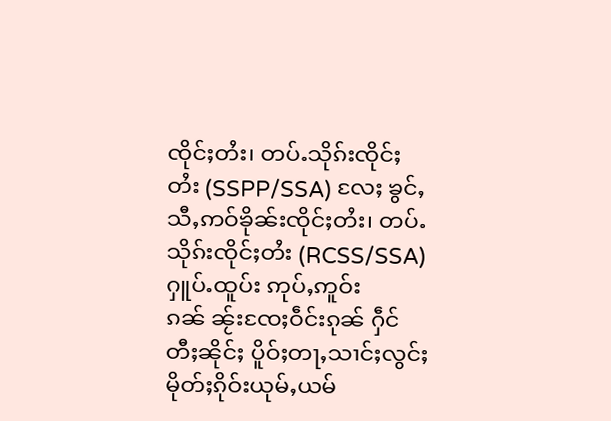ၸိုင်ႈတႆး၊ တပ်ႉသိုၵ်းၸိုင်ႈတႆး (SSPP/SSA) လႄႈ ၶွင်ႇသီႇဢဝ်ၶိုၼ်းၸိုင်ႈတႆး၊ တပ်ႉသိုၵ်းၸိုင်ႈတႆး (RCSS/SSA) ႁူပ်ႉထူပ်း ဢုပ်ႇဢူဝ်းၵၼ် ၼႂ်းၸႄႈဝဵင်းၵုၼ် ႁဵင်တီႈၼိုင်ႈ ပိူဝ်ႈတႃႇသၢင်ႈလွင်ႈမိုတ်ႈၵိုဝ်းယုမ်ႇယမ်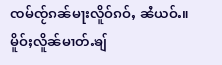ၸမ်ၸႂ်ၵၼ်မႃးလိူဝ်ၵဝ်ႇ ၼႆယဝ်ႉ။ မိူဝ်ႈလိူၼ်မၢတ်ႉၶျ်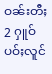ဝၼ်းတီႈ 2 ႁူဝ်ပဝ်ႈလူင်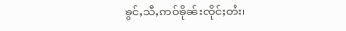ၶွင်ႇသီႇဢဝ်ၶိုၼ်းၸိုင်ႈတႆး၊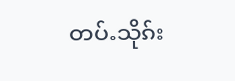တပ်ႉသိုၵ်း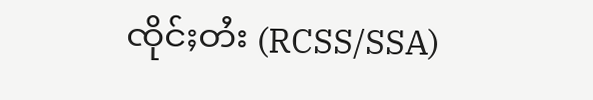ၸိုင်ႈတႆး (RCSS/SSA)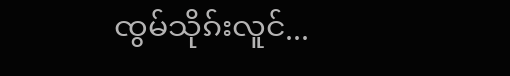ၸွမ်သိုၵ်းလူင်...